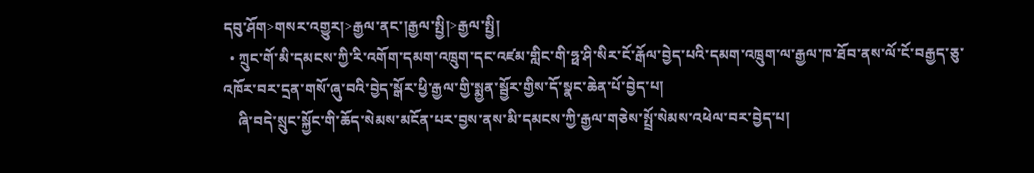དབུ་ཤོག>གསར་འགྱུར།>རྒྱལ་ནང་།རྒྱལ་སྤྱི།>རྒྱལ་སྤྱི།
  • ཀྲུང་གོ་མི་དམངས་ཀྱི་རི་འགོག་དམག་འཁྲུག་དང་འཛམ་གླིང་གི་ཧྥ་ཤི་སིར་ངོ་རྒོལ་བྱེད་པའི་དམག་འཁྲུག་ལ་རྒྱལ་ཁ་ཐོབ་ནས་ལོ་ངོ་བརྒྱད་ཅུ་འཁོར་བར་དྲན་གསོ་ཞུ་བའི་བྱེད་སྒོར་ཕྱི་རྒྱལ་གྱི་སྨྱན་སྦྱོར་གྱིས་དོ་སྣང་ཆེན་པོ་བྱེད་པ།
    ཞི་བདེ་སྲུང་སྐྱོང་གི་ཆོད་སེམས་མངོན་པར་བྱས་ནས་མི་དམངས་ཀྱི་རྒྱལ་གཅེས་སྤྲོ་སེམས་འཕེལ་བར་བྱེད་པ།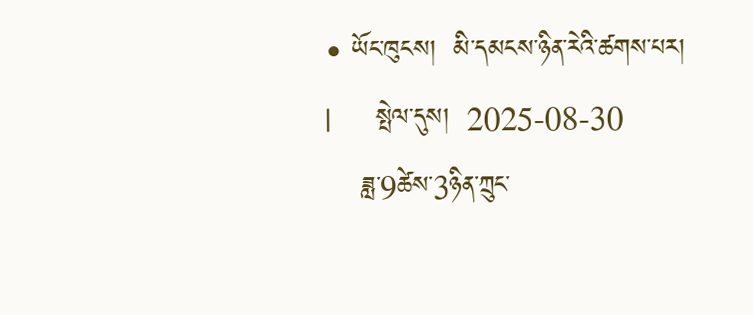• ཡོང་ཁུངས།  མི་དམངས་ཉིན་རེའི་ཚགས་པར།    |     སྤེལ་དུས།  2025-08-30
    ཟླ་9ཚེས་3ཉིན་ཀྲུང་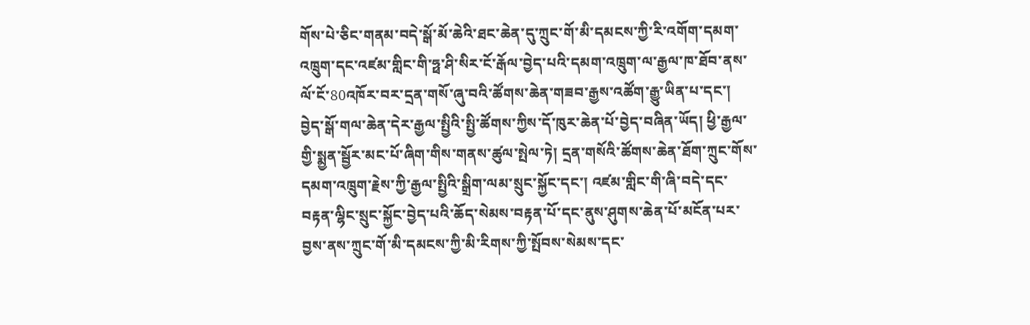གོས་པེ་ཅིང་གནམ་བདེ་སྒོ་མོ་ཆེའི་ཐང་ཆེན་དུ་ཀྲུང་གོ་མི་དམངས་ཀྱི་རི་འགོག་དམག་འཁྲུག་དང་འཛམ་གླིང་གི་ཧྥ་ཤི་སིར་ངོ་རྒོལ་བྱེད་པའི་དམག་འཁྲུག་ལ་རྒྱལ་ཁ་ཐོབ་ནས་ལོ་ངོ་80འཁོར་བར་དྲན་གསོ་ཞུ་བའི་ཚོགས་ཆེན་གཟབ་རྒྱས་འཚོག་རྒྱུ་ཡིན་པ་དང་། བྱེད་སྒོ་གལ་ཆེན་དེར་རྒྱལ་སྤྱིའི་སྤྱི་ཚོགས་ཀྱིས་དོ་ཁུར་ཆེན་པོ་བྱེད་བཞིན་ཡོད། ཕྱི་རྒྱལ་གྱི་སྨྱན་སྦྱོར་མང་པོ་ཞིག་གིས་གནས་ཚུལ་སྤེལ་ཏེ། དྲན་གསོའི་ཚོགས་ཆེན་ཐོག་ཀྲུང་གོས་དམག་འཁྲུག་རྗེས་ཀྱི་རྒྱལ་སྤྱིའི་སྒྲིག་ལམ་སྲུང་སྐྱོང་དང་། འཛམ་གླིང་གི་ཞི་བདེ་དང་བརྟན་ལྷིང་སྲུང་སྐྱོང་བྱེད་པའི་ཆོད་སེམས་བརྟན་པོ་དང་ནུས་ཤུགས་ཆེན་པོ་མངོན་པར་བྱས་ནས་ཀྲུང་གོ་མི་དམངས་ཀྱི་མི་རིགས་ཀྱི་སྤོབས་སེམས་དང་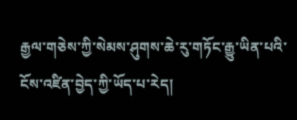རྒྱལ་གཅེས་ཀྱི་སེམས་ཤུགས་ཆེ་རུ་གཏོང་རྒྱུ་ཡིན་པའི་ངོས་འཛིན་བྱེད་ཀྱི་ཡོད་པ་རེད།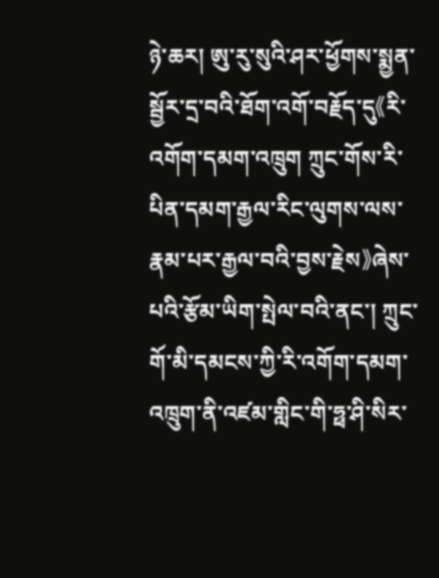ཉེ་ཆར། ཨུ་རུ་སུའི་ཤར་ཕྱོགས་སྨྱན་སྦྱོར་དྲ་བའི་ཐོག་འགོ་བརྗོད་དུ《རི་འགོག་དམག་འཁྲུག ཀྲུང་གོས་རི་པིན་དམག་རྒྱལ་རིང་ལུགས་ལས་རྣམ་པར་རྒྱལ་བའི་བྱས་རྗེས》ཞེས་པའི་རྩོམ་ཡིག་སྤེལ་བའི་ནང་། ཀྲུང་གོ་མི་དམངས་ཀྱི་རི་འགོག་དམག་འཁྲུག་ནི་འཛམ་གླིང་གི་ཧྥ་ཤི་སིར་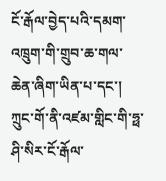ངོ་རྒོལ་བྱེད་པའི་དམག་འཁྲུག་གི་གྲུབ་ཆ་གལ་ཆེན་ཞིག་ཡིན་པ་དང་། ཀྲུང་གོ་ནི་འཛམ་གླིང་གི་ཧྥ་ཤི་སིར་ངོ་རྒོལ་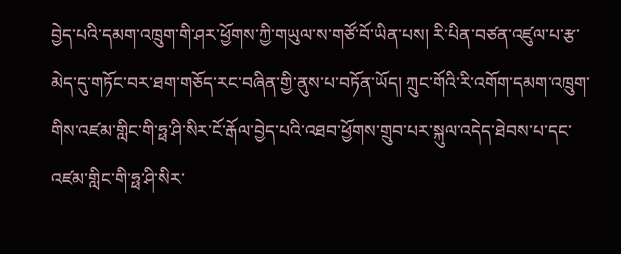བྱེད་པའི་དམག་འཁྲུག་གི་ཤར་ཕྱོགས་ཀྱི་གཡུལ་ས་གཙོ་བོ་ཡིན་པས། རི་པིན་བཙན་འཛུལ་པ་རྩ་མེད་དུ་གཏོང་བར་ཐག་གཅོད་རང་བཞིན་གྱི་ནུས་པ་བཏོན་ཡོད། ཀྲུང་གོའི་རི་འགོག་དམག་འཁྲུག་གིས་འཛམ་གླིང་གི་ཧྥ་ཤི་སིར་ངོ་རྒོལ་བྱེད་པའི་འཐབ་ཕྱོགས་གྲུབ་པར་སྐུལ་འདེད་ཐེབས་པ་དང་འཛམ་གླིང་གི་ཧྥ་ཤི་སིར་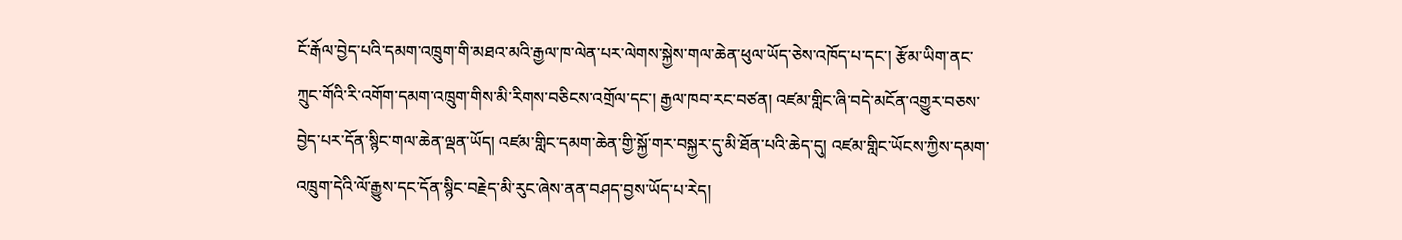ངོ་རྒོལ་བྱེད་པའི་དམག་འཁྲུག་གི་མཐའ་མའི་རྒྱལ་ཁ་ལེན་པར་ལེགས་སྐྱེས་གལ་ཆེན་ཕུལ་ཡོད་ཅེས་འཁོད་པ་དང་། རྩོམ་ཡིག་ནང་ཀྲུང་གོའི་རི་འགོག་དམག་འཁྲུག་གིས་མི་རིགས་བཅིངས་འགྲོལ་དང་། རྒྱལ་ཁབ་རང་བཙན། འཛམ་གླིང་ཞི་བདེ་མངོན་འགྱུར་བཅས་བྱེད་པར་དོན་སྙིང་གལ་ཆེན་ལྡན་ཡོད། འཛམ་གླིང་དམག་ཆེན་གྱི་སྐྱོ་གར་བསྐྱར་དུ་མི་ཐོན་པའི་ཆེད་དུ། འཛམ་གླིང་ཡོངས་ཀྱིས་དམག་འཁྲུག་དེའི་ལོ་རྒྱུས་དང་དོན་སྙིང་བརྗེད་མི་རུང་ཞེས་ནན་བཤད་བྱས་ཡོད་པ་རེད།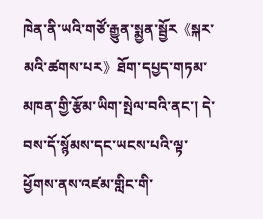ཁེན་ནི་ཡའི་གཙོ་རྒྱུན་སྨྱན་སྦྱོར《སྐར་མའི་ཚགས་པར》ཐོག་དཔྱད་གཏམ་མཁན་གྱི་རྩོམ་ཡིག་སྤེལ་བའི་ནང་། དེ་བས་དོ་སྙོམས་དང་ཡངས་པའི་ལྟ་ཕྱོགས་ནས་འཛམ་གླིང་གི་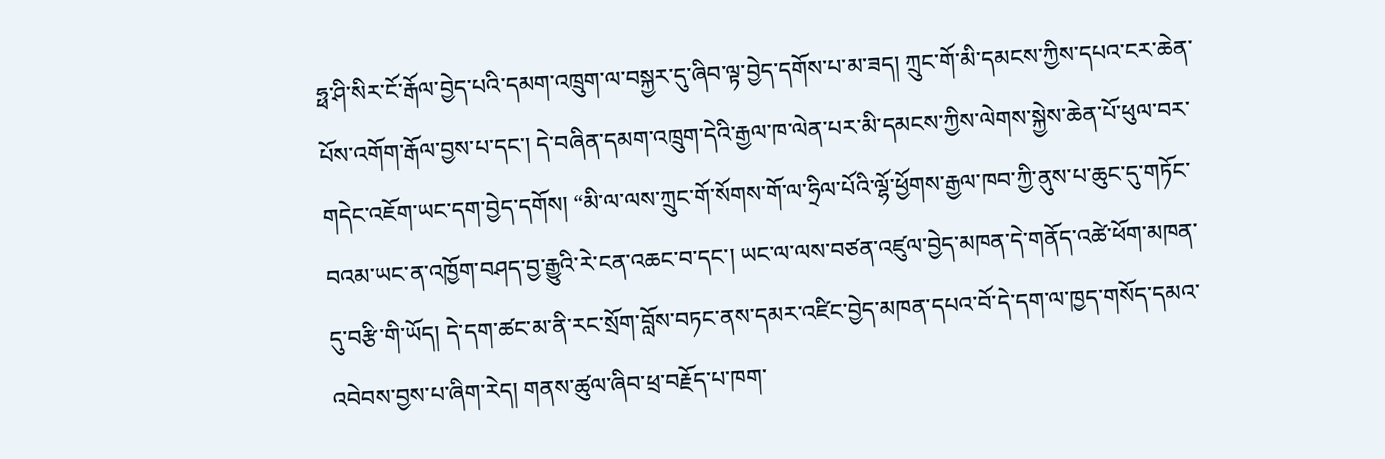ཧྥ་ཤི་སིར་ངོ་རྒོལ་བྱེད་པའི་དམག་འཁྲུག་ལ་བསྐྱར་དུ་ཞིབ་ལྟ་བྱེད་དགོས་པ་མ་ཟད། ཀྲུང་གོ་མི་དམངས་ཀྱིས་དཔའ་ངར་ཆེན་པོས་འགོག་རྒོལ་བྱས་པ་དང་། དེ་བཞིན་དམག་འཁྲུག་དེའི་རྒྱལ་ཁ་ལེན་པར་མི་དམངས་ཀྱིས་ལེགས་སྐྱེས་ཆེན་པོ་ཕུལ་བར་གདེང་འཇོག་ཡང་དག་བྱེད་དགོས། “མི་ལ་ལས་ཀྲུང་གོ་སོགས་གོ་ལ་ཧྲིལ་པོའི་ལྷོ་ཕྱོགས་རྒྱལ་ཁབ་ཀྱི་ནུས་པ་ཆུང་དུ་གཏོང་བའམ་ཡང་ན་འཁྱོག་བཤད་བྱ་རྒྱུའི་རེ་ངན་འཆང་བ་དང་། ཡང་ལ་ལས་བཙན་འཛུལ་བྱེད་མཁན་དེ་གནོད་འཚེ་ཕོག་མཁན་དུ་བརྩི་གི་ཡོད། དེ་དག་ཚང་མ་ནི་རང་སྲོག་བློས་བཏང་ནས་དམར་འཛིང་བྱེད་མཁན་དཔའ་བོ་དེ་དག་ལ་ཁྱད་གསོད་དམའ་འབེབས་བྱས་པ་ཞིག་རེད། གནས་ཚུལ་ཞིབ་ཕྲ་བརྗོད་པ་ཁག་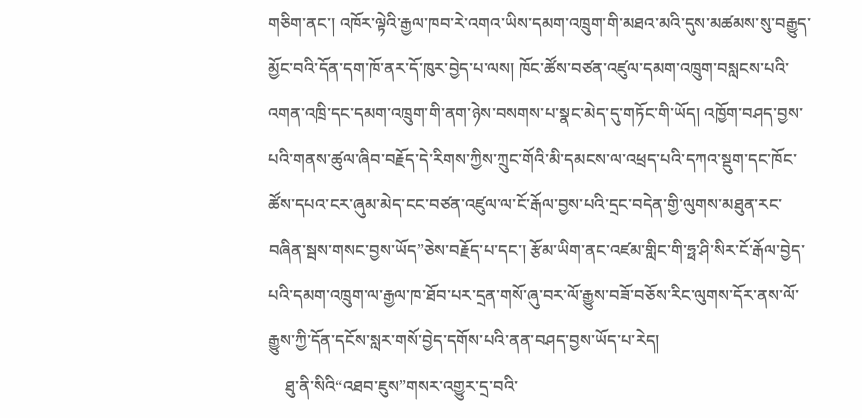གཅིག་ནང་། འཁོར་ལྟེའི་རྒྱལ་ཁབ་རེ་འགའ་ཡིས་དམག་འཁྲུག་གི་མཐའ་མའི་དུས་མཚམས་སུ་བརྒྱུད་མྱོང་བའི་དོན་དག་ཁོ་ནར་དོ་ཁུར་བྱེད་པ་ལས། ཁོང་ཚོས་བཙན་འཛུལ་དམག་འཁྲུག་བསླངས་པའི་འགན་འཁྲི་དང་དམག་འཁྲུག་གི་ནག་ཉེས་བསགས་པ་སྣང་མེད་དུ་གཏོང་གི་ཡོད། འཁྱོག་བཤད་བྱས་པའི་གནས་ཚུལ་ཞིབ་བརྗོད་དེ་རིགས་ཀྱིས་ཀྲུང་གོའི་མི་དམངས་ལ་འཕྲད་པའི་དཀའ་སྡུག་དང་ཁོང་ཚོས་དཔའ་ངར་ཞུམ་མེད་ངང་བཙན་འཛུལ་ལ་ངོ་རྒོལ་བྱས་པའི་དྲང་བདེན་གྱི་ལུགས་མཐུན་རང་བཞིན་སྦས་གསང་བྱས་ཡོད”ཅེས་བརྗོད་པ་དང་། རྩོམ་ཡིག་ནང་འཛམ་གླིང་གི་ཧྥ་ཤི་སིར་ངོ་རྒོལ་བྱེད་པའི་དམག་འཁྲུག་ལ་རྒྱལ་ཁ་ཐོབ་པར་དྲན་གསོ་ཞུ་བར་ལོ་རྒྱུས་བཟོ་བཅོས་རིང་ལུགས་དོར་ནས་ལོ་རྒྱུས་ཀྱི་དོན་དངོས་སླར་གསོ་བྱེད་དགོས་པའི་ནན་བཤད་བྱས་ཡོད་པ་རེད།
    ཐུ་ནི་སིའི“འཐབ་ཇུས”གསར་འགྱུར་དྲ་བའི་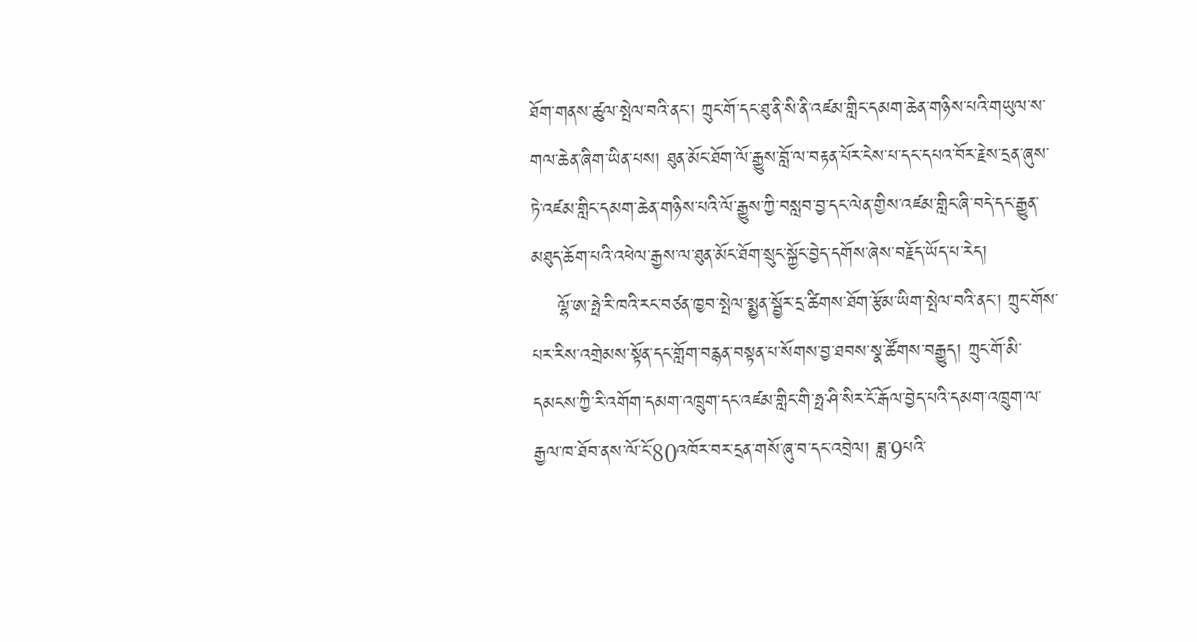ཐོག་གནས་ཚུལ་སྤེལ་བའི་ནང་། ཀྲུང་གོ་དང་ཐུ་ནི་སི་ནི་འཛམ་གླིང་དམག་ཆེན་གཉིས་པའི་གཡུལ་ས་གལ་ཆེན་ཞིག་ཡིན་པས། ཐུན་མོང་ཐོག་ལོ་རྒྱུས་བློ་ལ་བརྟན་པོར་ངེས་པ་དང་དཔའ་བོར་རྗེས་དྲན་ཞུས་ཏེ་འཛམ་གླིང་དམག་ཆེན་གཉིས་པའི་ལོ་རྒྱུས་ཀྱི་བསླབ་བྱ་དང་ལེན་གྱིས་འཛམ་གླིང་ཞི་བདེ་དང་རྒྱུན་མཐུད་ཆོག་པའི་འཕེལ་རྒྱས་ལ་ཐུན་མོང་ཐོག་སྲུང་སྐྱོང་བྱེད་དགོས་ཞེས་བརྗོད་ཡོད་པ་རེད།
    ལྷོ་ཨ་ཧྥེ་རི་ཁའི་རང་བཙན་ཁྱབ་སྤེལ་སྨྱན་སྦྱོར་དྲ་ཚིགས་ཐོག་རྩོམ་ཡིག་སྤེལ་བའི་ནང་། ཀྲུང་གོས་པར་རིས་འགྲེམས་སྟོན་དང་གློག་བརྙན་བསྟན་པ་སོགས་བྱ་ཐབས་སྣ་ཚོགས་བརྒྱུད། ཀྲུང་གོ་མི་དམངས་ཀྱི་རི་འགོག་དམག་འཁྲུག་དང་འཛམ་གླིང་གི་ཧྥ་ཤི་སིར་ངོ་རྒོལ་བྱེད་པའི་དམག་འཁྲུག་ལ་རྒྱལ་ཁ་ཐོབ་ནས་ལོ་ངོ་80འཁོར་བར་དྲན་གསོ་ཞུ་བ་དང་འབྲེལ། ཟླ་9པའི་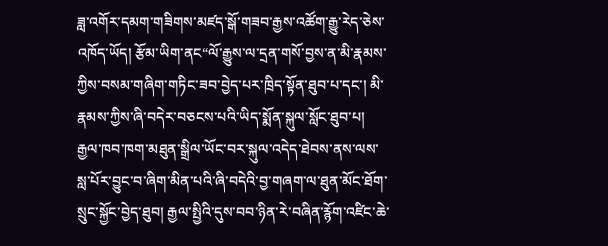ཟླ་འགོར་དམག་གཟིགས་མཛད་སྒོ་གཟབ་རྒྱས་འཚོག་རྒྱུ་རེད་ཅེས་འཁོད་ཡོད། རྩོམ་ཡིག་ནང“ལོ་རྒྱུས་ལ་དྲན་གསོ་བྱས་ན་མི་རྣམས་ཀྱིས་བསམ་གཞིག་གཏིང་ཟབ་བྱེད་པར་ཁྲིད་སྟོན་ཐུབ་པ་དང་། མི་རྣམས་ཀྱིས་ཞི་བདེར་བཅངས་པའི་ཡིད་སྨོན་སྐུལ་སློང་ཐུབ་པ། རྒྱལ་ཁབ་ཁག་མཐུན་སྒྲིལ་ཡོང་བར་སྐུལ་འདེད་ཐེབས་ནས་ལས་སླ་པོར་བྱུང་བ་ཞིག་མིན་པའི་ཞི་བདེའི་བྱ་གཞག་ལ་ཐུན་མོང་ཐོག་སྲུང་སྐྱོང་བྱེད་ཐུབ། རྒྱལ་སྤྱིའི་དུས་བབ་ཉིན་རེ་བཞིན་རྙོག་འཛིང་ཆེ་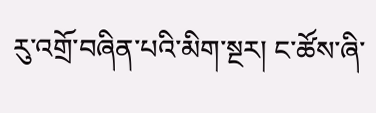རུ་འགྲོ་བཞིན་པའི་མིག་སྔར། ང་ཚོས་ཞི་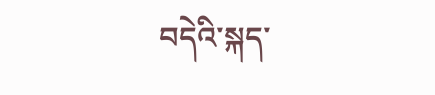བདེའི་སྐད་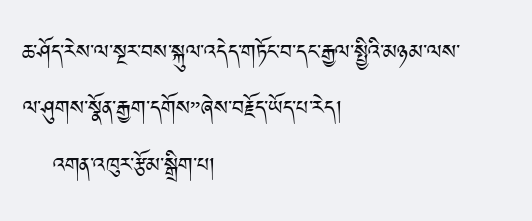ཆ་ཤོད་རེས་ལ་སྔར་བས་སྐུལ་འདེད་གཏོང་བ་དང་རྒྱལ་སྤྱིའི་མཉམ་ལས་ལ་ཤུགས་སྣོན་རྒྱག་དགོས”ཞེས་བརྗོད་ཡོད་པ་རེད།
    འགན་འཁུར་རྩོམ་སྒྲིག་པ།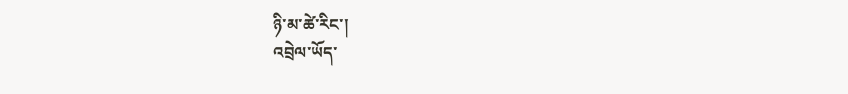ཉི་མ་ཚེ་རིང་།
འབྲེལ་ཡོད་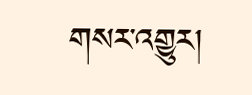གསར་འགྱུར།